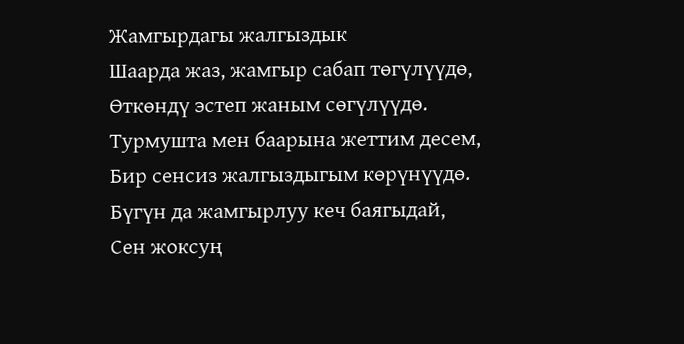Жамгырдагы жалгыздык
Шаарда жаз, жамгыр сабап төгүлүүдө,
Өткөндү эстеп жаным сөгүлүүдө.
Турмушта мен баарына жеттим десем,
Бир сенсиз жалгыздыгым көрүнүүдө.
Бүгүн да жамгырлуу кеч баягыдай,
Сен жоксуң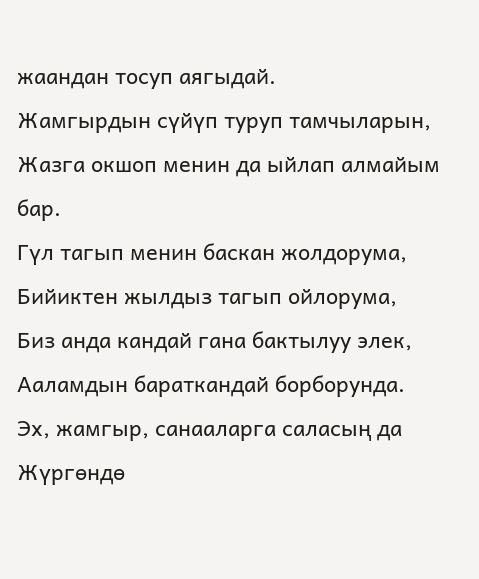жаандан тосуп аягыдай.
Жамгырдын сүйүп туруп тамчыларын,
Жазга окшоп менин да ыйлап алмайым бар.
Гүл тагып менин баскан жолдорума,
Бийиктен жылдыз тагып ойлорума,
Биз анда кандай гана бактылуу элек,
Ааламдын бараткандай борборунда.
Эх, жамгыр, санааларга саласың да
Жүргөндө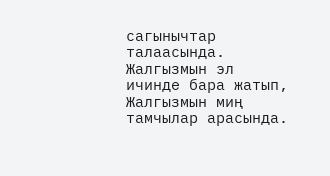сагынычтар талаасында.
Жалгызмын эл ичинде бара жатып,
Жалгызмын миң тамчылар арасында.